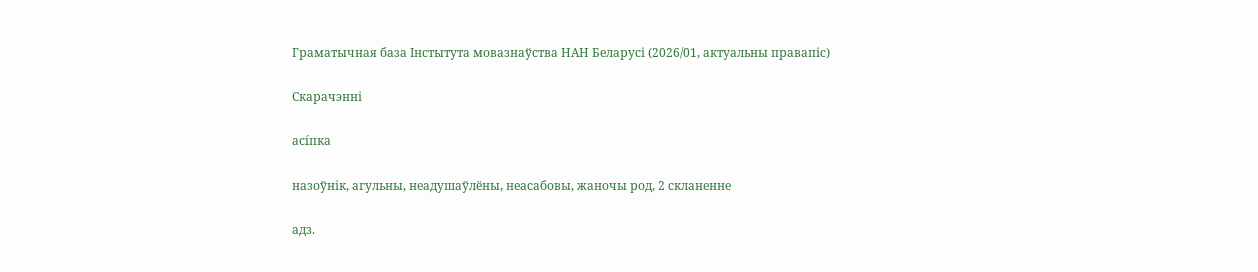Граматычная база Інстытута мовазнаўства НАН Беларусі (2026/01, актуальны правапіс)

Скарачэнні

асі́пка

назоўнік, агульны, неадушаўлёны, неасабовы, жаночы род, 2 скланенне

адз.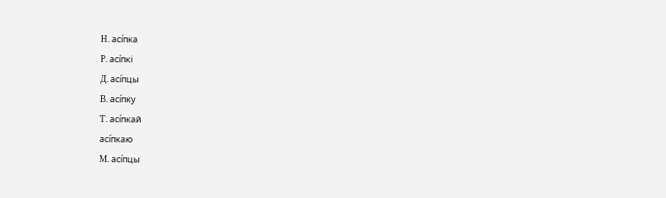Н. асі́пка
Р. асі́пкі
Д. асі́пцы
В. асі́пку
Т. асі́пкай
асі́пкаю
М. асі́пцы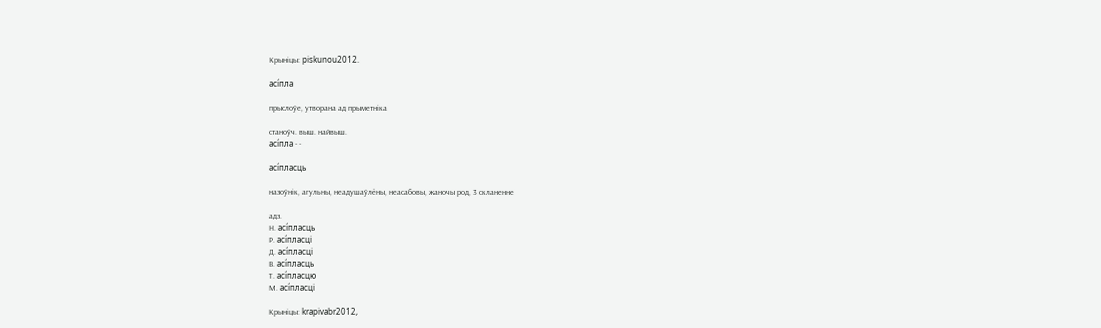Крыніцы: piskunou2012.

асі́пла

прыслоўе, утворана ад прыметніка

станоўч. выш. найвыш.
асі́пла - -

асі́пласць

назоўнік, агульны, неадушаўлёны, неасабовы, жаночы род, 3 скланенне

адз.
Н. асі́пласць
Р. асі́пласці
Д. асі́пласці
В. асі́пласць
Т. асі́пласцю
М. асі́пласці

Крыніцы: krapivabr2012,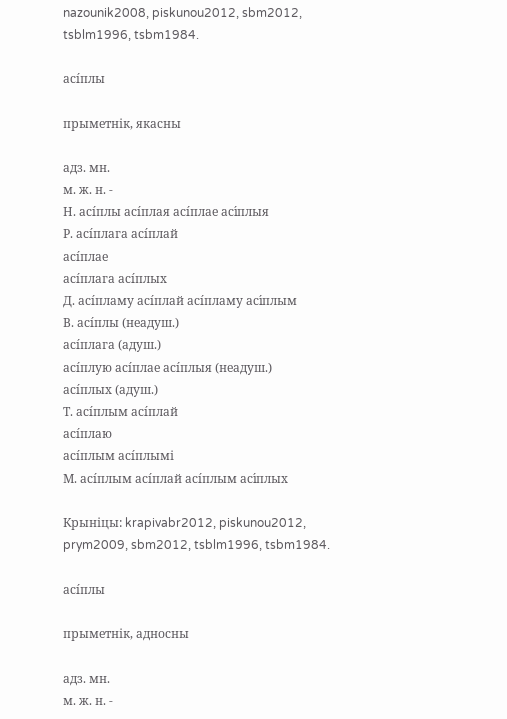nazounik2008, piskunou2012, sbm2012, tsblm1996, tsbm1984.

асі́плы

прыметнік, якасны

адз. мн.
м. ж. н. -
Н. асі́плы асі́плая асі́плае асі́плыя
Р. асі́плага асі́плай
асі́плае
асі́плага асі́плых
Д. асі́пламу асі́плай асі́пламу асі́плым
В. асі́плы (неадуш.)
асі́плага (адуш.)
асі́плую асі́плае асі́плыя (неадуш.)
асі́плых (адуш.)
Т. асі́плым асі́плай
асі́плаю
асі́плым асі́плымі
М. асі́плым асі́плай асі́плым асі́плых

Крыніцы: krapivabr2012, piskunou2012, prym2009, sbm2012, tsblm1996, tsbm1984.

асі́плы

прыметнік, адносны

адз. мн.
м. ж. н. -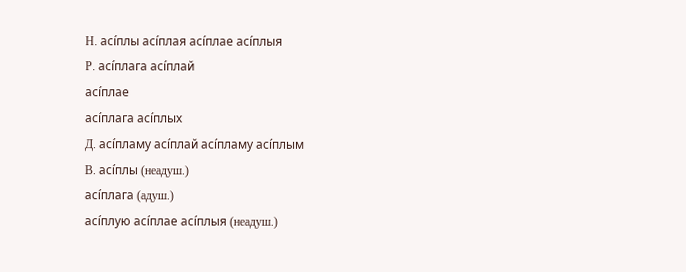Н. асі́плы асі́плая асі́плае асі́плыя
Р. асі́плага асі́плай
асі́плае
асі́плага асі́плых
Д. асі́пламу асі́плай асі́пламу асі́плым
В. асі́плы (неадуш.)
асі́плага (адуш.)
асі́плую асі́плае асі́плыя (неадуш.)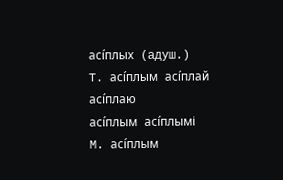асі́плых (адуш.)
Т. асі́плым асі́плай
асі́плаю
асі́плым асі́плымі
М. асі́плым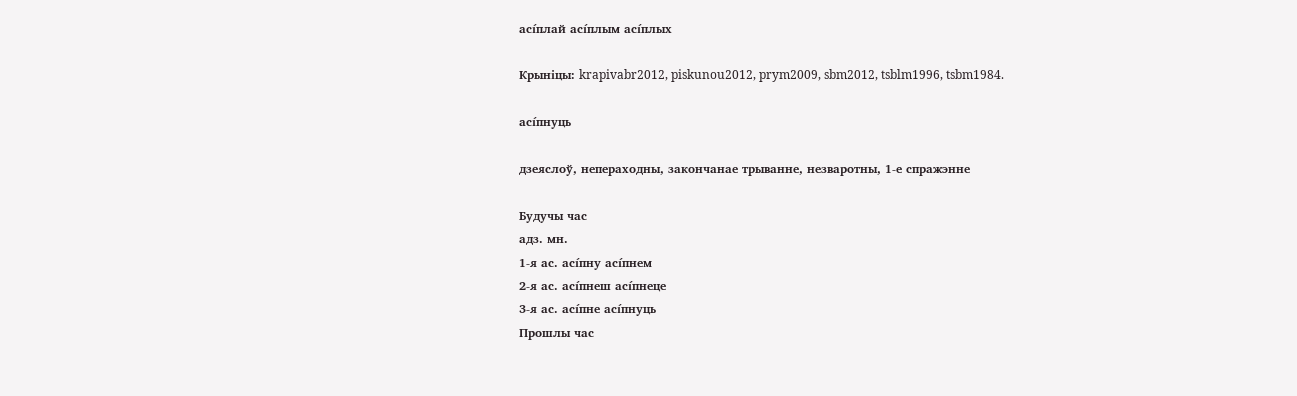асі́плай асі́плым асі́плых

Крыніцы: krapivabr2012, piskunou2012, prym2009, sbm2012, tsblm1996, tsbm1984.

асі́пнуць

дзеяслоў, непераходны, закончанае трыванне, незваротны, 1-е спражэнне

Будучы час
адз. мн.
1-я ас. асі́пну асі́пнем
2-я ас. асі́пнеш асі́пнеце
3-я ас. асі́пне асі́пнуць
Прошлы час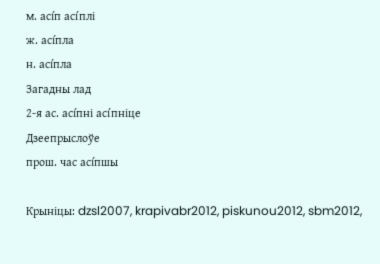м. асі́п асі́плі
ж. асі́пла
н. асі́пла
Загадны лад
2-я ас. асі́пні асі́пніце
Дзеепрыслоўе
прош. час асі́пшы

Крыніцы: dzsl2007, krapivabr2012, piskunou2012, sbm2012,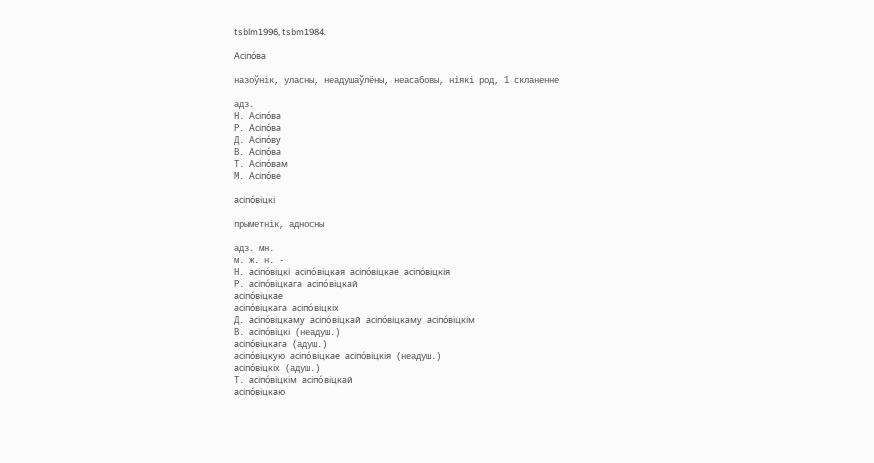tsblm1996, tsbm1984.

Асіпо́ва

назоўнік, уласны, неадушаўлёны, неасабовы, ніякі род, 1 скланенне

адз.
Н. Асіпо́ва
Р. Асіпо́ва
Д. Асіпо́ву
В. Асіпо́ва
Т. Асіпо́вам
М. Асіпо́ве

асіпо́віцкі

прыметнік, адносны

адз. мн.
м. ж. н. -
Н. асіпо́віцкі асіпо́віцкая асіпо́віцкае асіпо́віцкія
Р. асіпо́віцкага асіпо́віцкай
асіпо́віцкае
асіпо́віцкага асіпо́віцкіх
Д. асіпо́віцкаму асіпо́віцкай асіпо́віцкаму асіпо́віцкім
В. асіпо́віцкі (неадуш.)
асіпо́віцкага (адуш.)
асіпо́віцкую асіпо́віцкае асіпо́віцкія (неадуш.)
асіпо́віцкіх (адуш.)
Т. асіпо́віцкім асіпо́віцкай
асіпо́віцкаю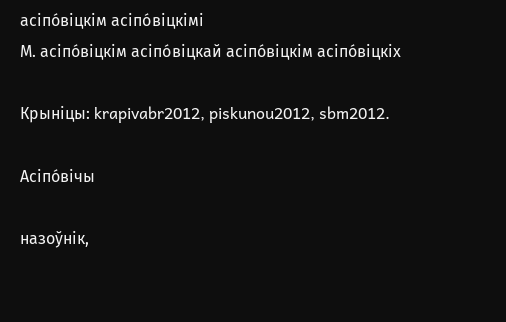асіпо́віцкім асіпо́віцкімі
М. асіпо́віцкім асіпо́віцкай асіпо́віцкім асіпо́віцкіх

Крыніцы: krapivabr2012, piskunou2012, sbm2012.

Асіпо́вічы

назоўнік,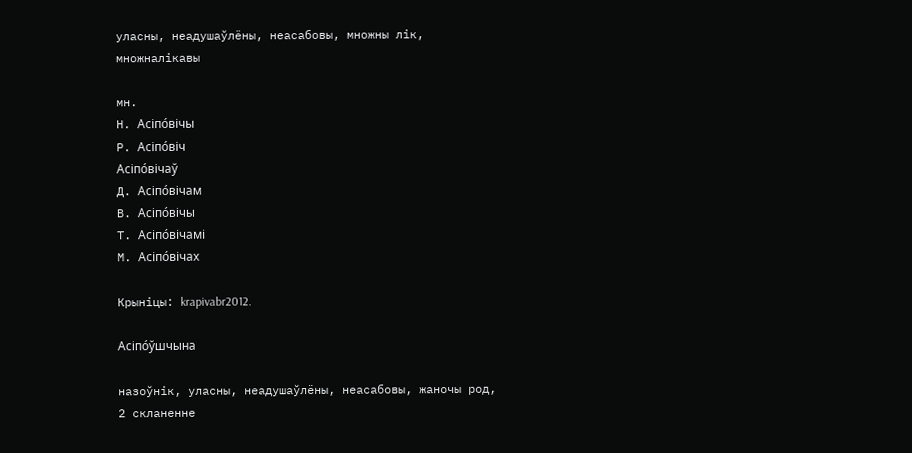уласны, неадушаўлёны, неасабовы, множны лік, множналікавы

мн.
Н. Асіпо́вічы
Р. Асіпо́віч
Асіпо́вічаў
Д. Асіпо́вічам
В. Асіпо́вічы
Т. Асіпо́вічамі
М. Асіпо́вічах

Крыніцы: krapivabr2012.

Асіпо́ўшчына

назоўнік, уласны, неадушаўлёны, неасабовы, жаночы род, 2 скланенне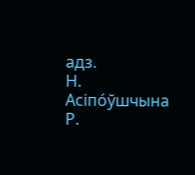адз.
Н. Асіпо́ўшчына
Р.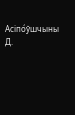Асіпо́ўшчыны
Д.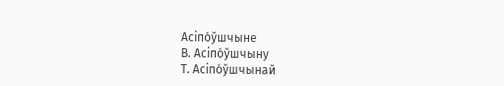Асіпо́ўшчыне
В. Асіпо́ўшчыну
Т. Асіпо́ўшчынай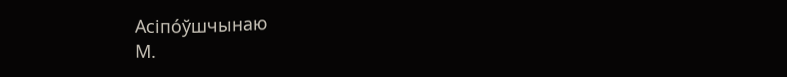Асіпо́ўшчынаю
М.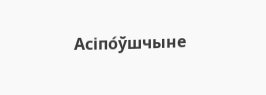Асіпо́ўшчыне